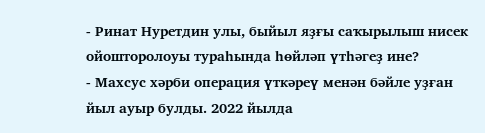- Ринат Нуретдин улы, быйыл яҙғы саҡырылыш нисек ойошторолоуы тураһында һөйләп үтһәгеҙ ине?
- Махсус хәрби операция үткәреү менән бәйле уҙған йыл ауыр булды. 2022 йылда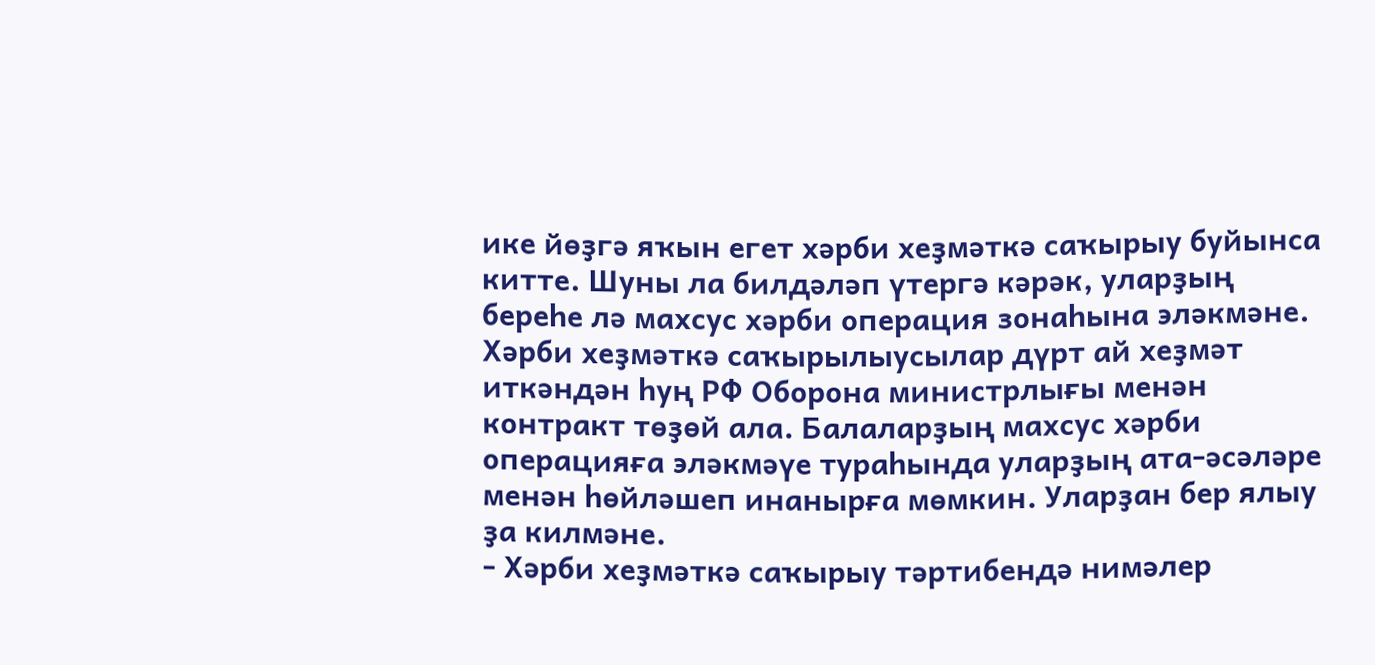ике йөҙгә яҡын егет хәрби хеҙмәткә саҡырыу буйынса китте. Шуны ла билдәләп үтергә кәрәк, уларҙың береһе лә махсус хәрби операция зонаһына эләкмәне. Хәрби хеҙмәткә саҡырылыусылар дүрт ай хеҙмәт иткәндән һуң РФ Оборона министрлығы менән контракт төҙөй ала. Балаларҙың махсус хәрби операцияға эләкмәүе тураһында уларҙың ата-әсәләре менән һөйләшеп инанырға мөмкин. Уларҙан бер ялыу ҙа килмәне.
- Хәрби хеҙмәткә саҡырыу тәртибендә нимәлер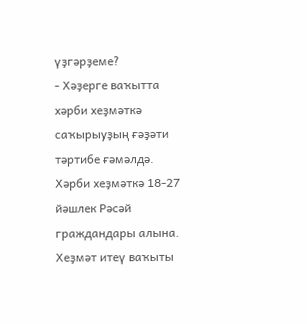үҙгәрҙеме?
- Хәҙерге ваҡытта хәрби хеҙмәткә саҡырыуҙың ғәҙәти тәртибе ғәмәлдә. Хәрби хеҙмәткә 18-27 йәшлек Рәсәй граждандары алына. Хеҙмәт итеү ваҡыты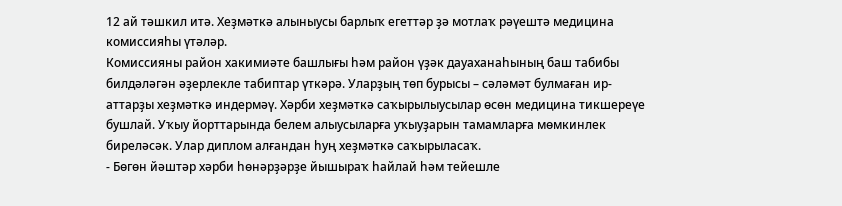12 ай тәшкил итә. Хеҙмәткә алыныусы барлыҡ егеттәр ҙә мотлаҡ рәүештә медицина комиссияһы үтәләр.
Комиссияны район хакимиәте башлығы һәм район үҙәк дауаханаһының баш табибы билдәләгән әҙерлекле табиптар үткәрә. Уларҙың төп бурысы – сәләмәт булмаған ир-аттарҙы хеҙмәткә индермәү. Хәрби хеҙмәткә саҡырылыусылар өсөн медицина тикшереүе бушлай. Уҡыу йорттарында белем алыусыларға уҡыуҙарын тамамларға мөмкинлек биреләсәк. Улар диплом алғандан һуң хеҙмәткә саҡырыласаҡ.
- Бөгөн йәштәр хәрби һөнәрҙәрҙе йышыраҡ һайлай һәм тейешле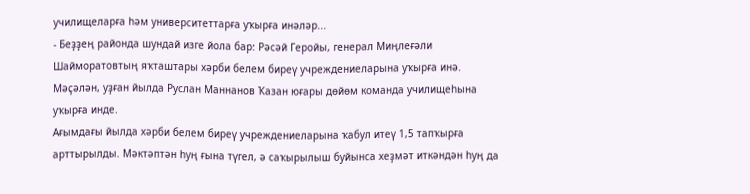училищеларға һәм университеттарға уҡырға инәләр...
- Беҙҙең районда шундай изге йола бар: Рәсәй Геройы, генерал Миңлеғәли Шайморатовтың яҡташтары хәрби белем биреү учреждениеларына уҡырға инә. Мәҫәлән, уҙған йылда Руслан Маннанов Ҡазан юғары дөйөм команда училищеһына уҡырға инде.
Ағымдағы йылда хәрби белем биреү учреждениеларына ҡабул итеү 1,5 тапҡырға арттырылды. Мәктәптән һуң ғына түгел, ә саҡырылыш буйынса хеҙмәт иткәндән һуң да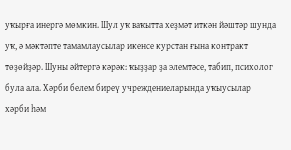уҡырға инергә мөмкин. Шул уҡ ваҡытта хеҙмәт иткән йәштәр шунда уҡ, ә мәктәпте тамамлаусылар икенсе курстан ғына контракт төҙөйҙәр. Шуны әйтергә кәрәк: ҡыҙҙар ҙа элемтәсе, табип, психолог була ала. Хәрби белем биреү учреждениеларында уҡыусылар хәрби һәм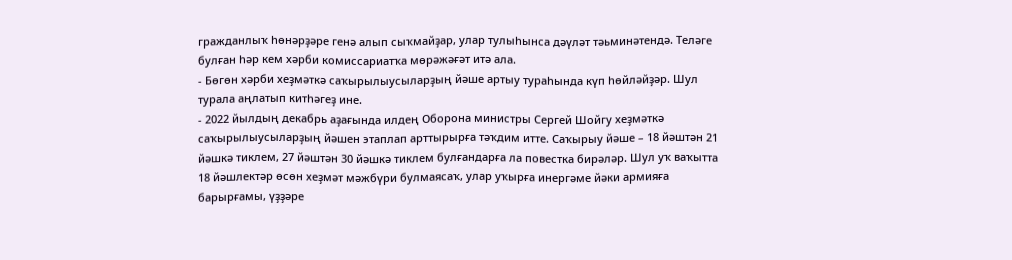гражданлыҡ һөнәрҙәре генә алып сыҡмайҙар, улар тулыһынса дәүләт тәьминәтендә. Теләге булған һәр кем хәрби комиссариатҡа мөрәжәғәт итә ала.
- Бөгөн хәрби хеҙмәткә саҡырылыусыларҙың йәше артыу тураһында күп һөйләйҙәр. Шул турала аңлатып китһәгеҙ ине.
- 2022 йылдың декабрь аҙағында илдең Оборона министры Сергей Шойгу хеҙмәткә саҡырылыусыларҙың йәшен этаплап арттырырға тәҡдим итте. Саҡырыу йәше – 18 йәштән 21 йәшкә тиклем, 27 йәштән 30 йәшкә тиклем булғандарға ла повестка бирәләр. Шул уҡ ваҡытта 18 йәшлектәр өсөн хеҙмәт мәжбүри булмаясаҡ, улар уҡырға инергәме йәки армияға барырғамы, үҙҙәре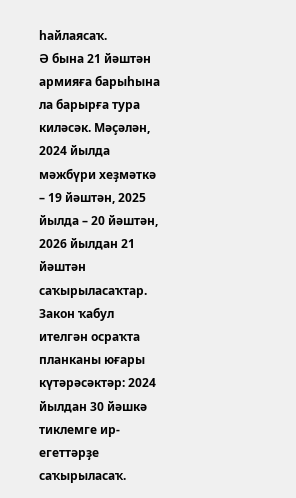һайлаясаҡ.
Ә бына 21 йәштән армияға барыһына ла барырға тура киләсәк. Мәҫәлән, 2024 йылда мәжбүри хеҙмәткә – 19 йәштән, 2025 йылда – 20 йәштән, 2026 йылдан 21 йәштән саҡырыласаҡтар. Закон ҡабул ителгән осраҡта планканы юғары күтәрәсәктәр: 2024 йылдан 30 йәшкә тиклемге ир-егеттәрҙе саҡырыласаҡ.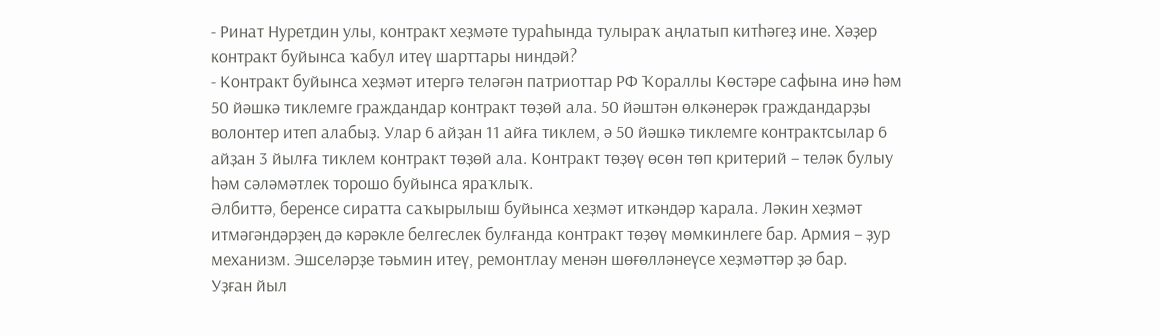- Ринат Нуретдин улы, контракт хеҙмәте тураһында тулыраҡ аңлатып китһәгеҙ ине. Хәҙер контракт буйынса ҡабул итеү шарттары ниндәй?
- Контракт буйынса хеҙмәт итергә теләгән патриоттар РФ Ҡораллы Көстәре сафына инә һәм 50 йәшкә тиклемге граждандар контракт төҙөй ала. 50 йәштән өлкәнерәк граждандарҙы волонтер итеп алабыҙ. Улар 6 айҙан 11 айға тиклем, ә 50 йәшкә тиклемге контрактсылар 6 айҙан 3 йылға тиклем контракт төҙөй ала. Контракт төҙөү өсөн төп критерий – теләк булыу һәм сәләмәтлек торошо буйынса яраҡлыҡ.
Әлбиттә, беренсе сиратта саҡырылыш буйынса хеҙмәт иткәндәр ҡарала. Ләкин хеҙмәт итмәгәндәрҙең дә кәрәкле белгеслек булғанда контракт төҙөү мөмкинлеге бар. Армия – ҙур механизм. Эшселәрҙе тәьмин итеү, ремонтлау менән шөғөлләнеүсе хеҙмәттәр ҙә бар.
Уҙған йыл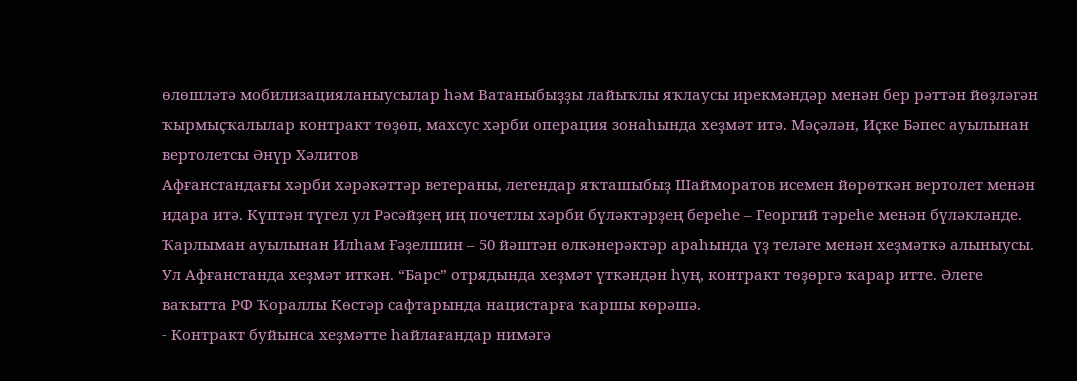өлөшләтә мобилизацияланыусылар һәм Ватаныбыҙҙы лайыҡлы яҡлаусы ирекмәндәр менән бер рәттән йөҙләгән ҡырмыҫҡалылар контракт төҙөп, махсус хәрби операция зонаһында хеҙмәт итә. Мәҫәлән, Иҫке Бәпес ауылынан вертолетсы Әнүр Хәлитов
Афғанстандағы хәрби хәрәкәттәр ветераны, легендар яҡташыбыҙ Шайморатов исемен йөрөткән вертолет менән идара итә. Күптән түгел ул Рәсәйҙең иң почетлы хәрби бүләктәрҙең береһе – Георгий тәреһе менән бүләкләнде. Ҡарлыман ауылынан Илһам Ғәҙелшин – 50 йәштән өлкәнерәктәр араһында үҙ теләге менән хеҙмәткә алыныусы. Ул Афғанстанда хеҙмәт иткән. “Барс” отрядында хеҙмәт үткәндән һуң, контракт төҙөргә ҡарар итте. Әлеге ваҡытта РФ Ҡораллы Көстәр сафтарында нацистарға ҡаршы көрәшә.
- Контракт буйынса хеҙмәтте һайлағандар нимәгә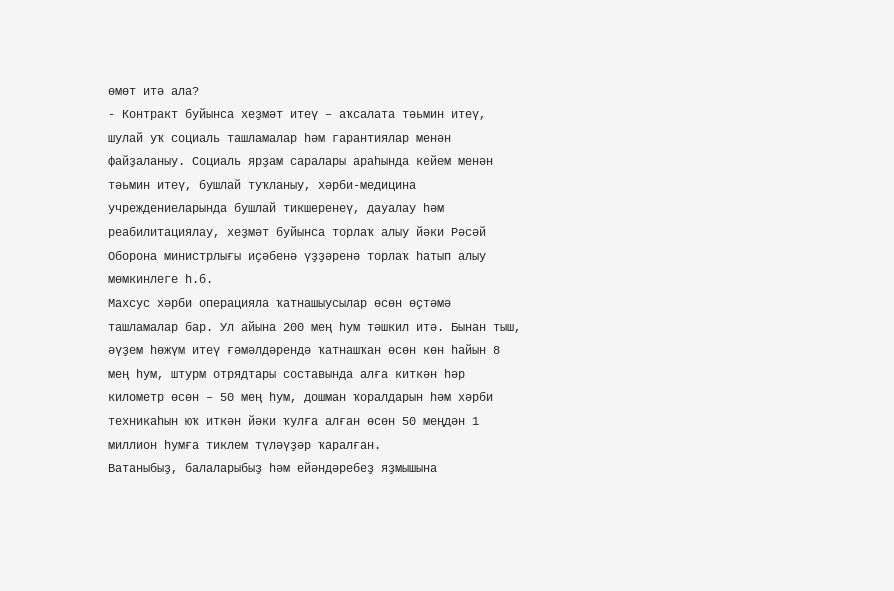өмөт итә ала?
- Контракт буйынса хеҙмәт итеү – аҡсалата тәьмин итеү, шулай уҡ социаль ташламалар һәм гарантиялар менән файҙаланыу. Социаль ярҙам саралары араһында кейем менән тәьмин итеү, бушлай туҡланыу, хәрби-медицина учреждениеларында бушлай тикшеренеү, дауалау һәм реабилитациялау, хеҙмәт буйынса торлаҡ алыу йәки Рәсәй Оборона министрлығы иҫәбенә үҙҙәренә торлаҡ һатып алыу мөмкинлеге һ.б.
Махсус хәрби операцияла ҡатнашыусылар өсөн өҫтәмә ташламалар бар. Ул айына 200 мең һум тәшкил итә. Бынан тыш, әүҙем һөжүм итеү ғәмәлдәрендә ҡатнашҡан өсөн көн һайын 8 мең һум, штурм отрядтары составында алға киткән һәр километр өсөн – 50 мең һум, дошман ҡоралдарын һәм хәрби техникаһын юҡ иткән йәки ҡулға алған өсөн 50 меңдән 1 миллион һумға тиклем түләүҙәр ҡаралған.
Ватаныбыҙ, балаларыбыҙ һәм ейәндәребеҙ яҙмышына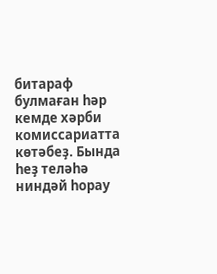битараф булмаған һәр кемде хәрби комиссариатта көтәбеҙ. Бында һеҙ теләһә ниндәй һорау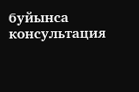буйынса консультация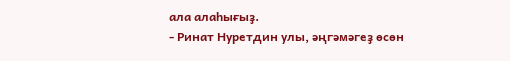ала алаһығыҙ.
- Ринат Нуретдин улы, әңгәмәгеҙ өсөн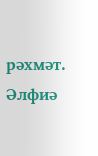рәхмәт.
Әлфиә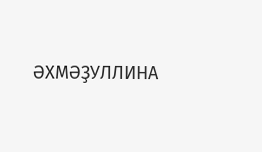ӘХМӘҘУЛЛИНА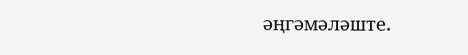әңгәмәләште.